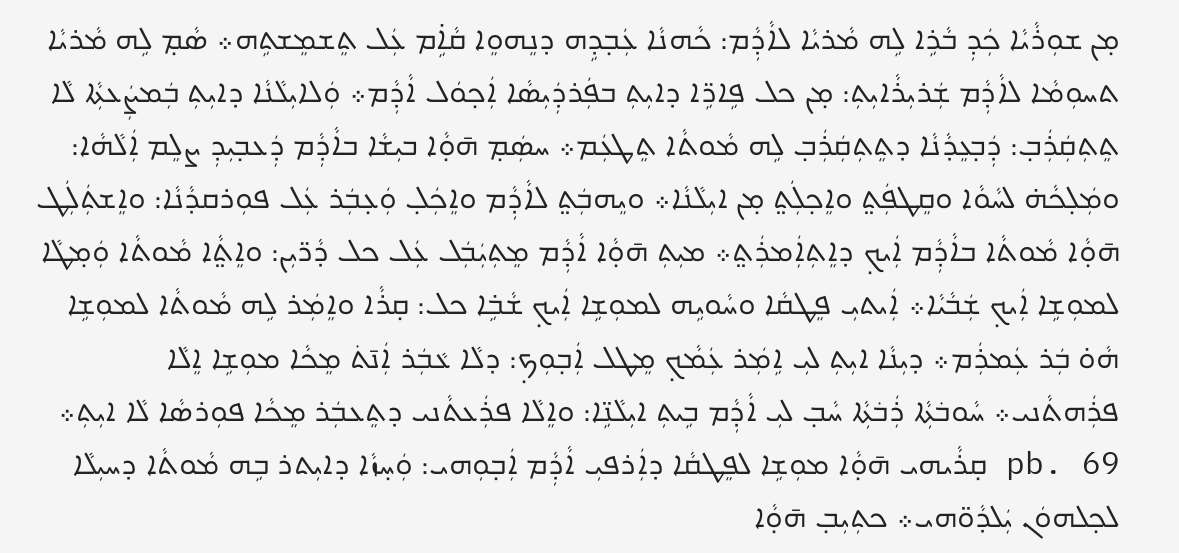ܡ̣ܢ ܫܘܼܪܵܝܵܐ ܟܲܕܼ ܒܵܪܹܐ ܠܹܗ ܡܵܪܝܵܐ ܠܐܵܕܼܵܡ: ܟܵܗܢܵܐ ܥܲܒ̣ܕܹܗ ܕܢܸܗܘܸܐ ܩܵܐܹ̇ܡ ܥܲܠ ܬܸܫܡܸܫܬܹܗ܀ ܣܵܡ̣ ܠܹܗ ܡܵܪܝܵܐ ܬܚܘܼܡܵܐ ܠܐܵܕܼܵܡ ܫܲܪܝܼܪܵܐܝܼܬܼ: ܡ̣ܢ ܟܠ ܦܹܐܪܹ̈ܐ ܕܐܝܼܬܼ ܒܦܲܪܕܲܝܼܣܵܐ ܐܲܟ̣ܘܿܠ ܐܵܕܼܵܡ܀ ܘܲܠܐܝܼܠܵܢܵܐ ܕܐܝܼܬܼ ܒܲܡܨܲܥܬܼܵܐ ܠܵܐ ܬܸܬܼܩܲܪܲܒ̣: ܕܲܒ̣ܥܸܕܵܢܵܐ ܕܬܸܬܼܩܲܪܲܒ̣ ܠܹܗ ܡܵܘܬܵܐ ܬܸܛܥܲܡ܀ ܚܣܲܡ̣ ܗ̄ܘ̣ܵܐ ܒܝܼܫܵܐ ܒܐܵܕܼܵܡ ܕܲܥܒ̣ܝܼܕܼ ܨܠܸܡ ܐܲܠܵܗܵܐ: ܘܡܲܠ̣ܟܵܗ̇ ܠܚܵܘܵܐ ܘܩܸܛܦܲܬ݀ ܘܐܸܟ̣ܠܲܬ݀ ܡ̣ܢ ܐܝܼܠܵܢܵܐ܀ ܘܝܸܗܒܲܬ݀ ܠܐܵܕܼܵܡ ܘܐܸܟܲܠ̣ ܘܲܥ̣ܒܲܪ ܥܲܠ ܦܘܼܪܩܕܵܢܵܐ: ܘܐܸܫܬܲܠܲܛ ܗ̄ܘ̣ܵܐ ܡܵܘܬܵܐ ܒܐܵܕܼܵܡ ܐܲܝܟ̣ ܕܐܸܬܼܐܲܡܪܲܬ݀܀ ܡܝܼܬܼ ܗ̄ܘ̣ܵܐ ܐܵܕܼܵܡ ܡܸܬܼܝܲܒܲܠ ܥܲܠ ܟܠ ܕܵܪ̈ܝܼܢ: ܘܐܸܬ݀ܵܐ ܡܵܘܬܵܐ ܘܲܡ̣ܛܵܐ ܠܡܘܼܫܹܐ ܐܲܝܟ̣ ܫܲܒܵܝܵܐ܀ ܐܲܝܬܝܼ ܦܸܛܩܵܐ ܘܚܵܘܝܹܗ ܠܡܘܼܫܹܐ ܐܲܝܟ̣ ܫܵܒܹ̇ܐ ܟܠ: ܩ̣ܪܵܐ ܘܐܸܡܲܪ ܠܹܗ ܡܵܘܬܵܐ ܠܡܘܼܫܹܐ ܗܵܘ̇ ܒܲܪ ܥܲܡܪܲܡ܀ ܕܝܼܢܵܐ ܐܝܼܬܼ ܠܝܼ ܐܹܡܲܪ ܥܲܡܵܟ̣ ܡܸܛܠ ܐܲܒ̣ܘܼܟ̣: ܕܠܵܐ ܥܵܒܲܪ ܐܲܢ̄ܬ݁ ܡܸܟܵܐ ܡܘܼܫܹܐ ܐܸܠܵܐ ܦܪܲܗܬܵܢܝ܀ ܚܵܘܒ݁ܬܼܵܐ ܪܲܒ݁ܬܼܵܐ ܚܵܒ̣ ܠܝܼ ܐܵܕܼܵܡ ܒܹܝܬܼ ܐܝܼܠܵܢܹ̈ܐ: ܘܐܸܠܵܐ ܦܪܲܥܬܵܢܝ ܕܬܸܥܒܲܪ ܡܸܟܵܐ ܦܘܼܪܣܵܐ ܠܵܐ ܐܝܼܬܼ܀ pb. 69 ܩ̣ܪܵܝܗܝ ܗ̄ܘ̣ܵܐ ܡܘܼܫܹܐ ܠܦܸܛܩܵܐ ܕܐܲܪܦܝܼ ܐܵܕܼܵܡ ܐܲܒ̣ܘܼܗܝ: ܘܲܚ̣ܙܵܐ ܕܐܝܼܬܪ ܒܹܗ ܡܵܘܬܵܐ ܕܚܝܼܠܵܐ ܠܟ̣ܠܗܘܿܢ ܝܲܠܕܵܘ̈ܗܝ܀ ܟܬܼܝܼܒ̣ ܗ̄ܘ̣ܵܐ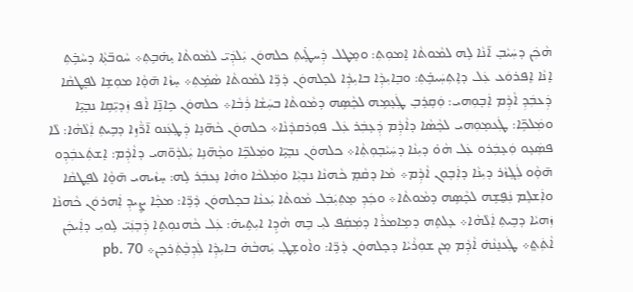ܗܵܟܲܢ ܕܚܲܝܵܒ̣ ܐ̄ܢܵܐ ܠܹܗ ܠܡܵܘܬܵܐ ܐܹܡܘܼܬܼ: ܘܡܸܛܠ ܕܲܚܛܹ̇ܝܬܼ ܟܠܗܘܿܢ ܝܲܠܕܲܝ̈ ܠܡܵܘܬܵܐ ܝܸܗ̇ܒܹܬܼ܀ ܚܵܘܒ̈ܬܼܵܐ ܕܚܵܒܹ̇ܬܼ ܐܸܢܵܐ ܐܸܦܪܘܿܥ ܥܲܠ ܕܐܸܬܼܚܲܝܒܹ̇ܬܼ: ܘܒ̣ܐܝܼܕܼܵܐ ܒܐܝܼܕܼܵܐ ܠܟ̣ܠܗܘܿܢ ܕܵܪܹ̈ܐ ܠܡܵܘܬܵܐ ܣܵܡܹ̇ܬܼ܀ ܚ̣ܙܵܐ ܗ̄ܘ̣ܵܐ ܡܘܼܫܹܐ ܠܦܸܛܩܵܐ ܕܲܥܒܲܕܼ ܐܵܕܼܵܡ ܐܲܒ̣ܘܼܗܝ: ܘܲܩ̣ܪܸܒ̣ ܛܲܥ̣ܡܹܗ ܠܟ̣ܵܣܹܗ ܕܡܵܘܬܵܐ ܒܚܲܫܵܐ ܪܲܒܵܐ܀ ܟܠܗܘܿܢ ܟܹܐܢܹ̈ܐ ܐܵܦ ܙܲܕܝܼ̈ܩܹܐ ܢܒ̣ܝܹ̈ܐ ܘܡܲܠܟܹ̈ܐ: ܛܲܥܡ̣ܘܼܗܝ ܠܟ̣ܵܣܵܐ ܕܐܵܕܼܵܡ ܕܲܥ̣ܒܲܪ ܥܲܠ ܦܘܼܪܩܕܵܢܵܐ܀ ܟܠܗܘܿܢ ܟܵܗ̈ܢܹܐ ܕܲܛ̣ܥܲܢܘ ܐ̄ܪ̈ܵܙܹܐ ܕܒܹܝܬܼ ܐܲܠܵܗܵܐ: ܠܵܐ ܦܣܲܥ̣ܘ ܘܲܥ̣ܒܲܪܘ ܥܲܠ ܗܵܘ̇ ܕܝܼܢܵܐ ܕܚܲܝܵܒ̣ܘܼܬܼܵܐ܀ ܟܠܗܘܿܢ ܢܒ̣ܝܹ̈ܐ ܘܡܲܠܟܹ̈ܐ ܘܟ̣ܵܗ̈ܢܹܐ ܝܲܠܕܵܘ̈ܗܝ ܕܐܵܕܼܵܡ: ܐܸܫܬܲܥܒܲܕܼܘ ܗ̄ܘ̣ܵܘ ܠܲܓ̣ܙܵܪ ܕܝܼܢܵܐ ܕܐܲܒ̣ܘܼܢ ܐܵܕܼܵܡ܀ ܡܵܐ ܕܩܵܡ̣ ܟܵܗܢܵܐ ܢܒ̣ܝܼܵܐ ܘܡܲܠܟܵܐ ܘܗܵܐ ܢܸܥܒܲܪ ܠܹܗ: ܚ̣ܙܵܝܗܝ ܗ̄ܘ̣ܵܐ ܠܦܸܛܩܵܐ ܘܐܲܫܠܸܡ ܢܲܦ̮ܫܹܗ ܠܟ̣ܵܣܹܗ ܕܡܵܘܬܵܐ܀ ܘܟܲܕܼ ܡܸܬܼܝܲܒܲܠ ܡܵܘܬܵܐ ܝܲܥܢܵܐ ܒܟ̣ܠܗܘܿܢ ܕܵܪܹ̈ܐ: ܡܟ̣ܵܐ ܨܹܝܕܼ ܐܲܗܪܘܿܢ ܟܵܗܢܵܐ ܙܲܗܝܵܐ ܕܒܹܝܬܼ ܐܲܠܵܗܵܐ܀ ܥܸܠܬܹܗ ܕܡܹܐܡܪܵܐ ܕܡܲܩܲܦ ܠܝܼ ܒܹܗ ܗܵܕܹܐ ܐܝܼܬܹܝܗ̇: ܥܲܠ ܟܵܗܢܘܼܬܹܐ ܕܲܒ̣ܢܲܝ̈ ܠܹܘܝܼ ܕܐܲܝܟܲܢ ܐܵܬܲܬ݀܀ ܛܲܥܢ̣ܢܵܗ̇ ܐܵܕܼܵܡ ܡ̣ܢ ܫܘܼܪܵܝܵܐ ܕܟ̣ܠܗܘܿܢ ܕܵܪܹ̈ܐ: ܘܐܵܘܫܸܛ̣ ܝܲܗܒܵܗ̇ ܒܐܝܼܕܼܵܐ ܠܲܕܼܒ̣ܵܬܲܪܟܸܢ܀ pb. 70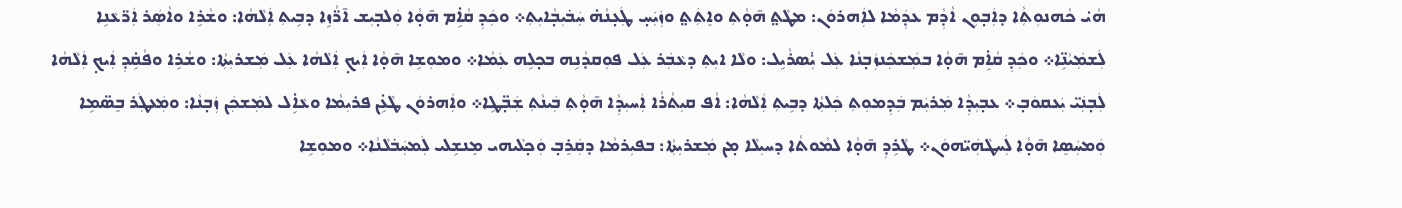ܗܵܝ̇ ܟܵܗܢܘܼܬܼܵܐ ܕܐܲܒ̣ܘܼܢ ܐܵܕܼܵܡ ܥܕܲܡܵܐ ܠܐܲܗܪܘܿܢ: ܡܛܵܬ݀ ܗ̄ܘ̣ܵܬܼ ܘܐܸܬܲܬ݀ ܘܙܲܝܲܚ̣ ܛܲܥ̣ܢܵܗ̇ ܚܲܒ݁ܝܼܒ̣ܵܐܝܼܬܼ܀ ܘܟܲܕܼ ܩܵܐܹ̇ܡ ܗ̄ܘ̣ܵܐ ܘܲܠܒ̣ܝܼܫ ܐ̄ܪ̈ܵܙܹܐ ܕܒܹܝܬܼ ܐܲܠܵܗܵܐ: ܘܫܵܪܹܐ ܘܐܵܣܲܪ ܐܲܪ̈ܥܵܢܹܐ ܠܲܫܡܲܝܵܢܹ̈ܐ܀ ܘܟܲܕܼ ܩܵܐܹ̇ܡ ܗ̄ܘ̣ܵܐ ܒܡܲܫܟܲܢܙܲܒ̣ܢܵܐ ܥܲܠ ܝܑܼܣܪܵܝܹܠ: ܘܠܵܐ ܐܝܼܬܼ ܕܥܵܒܲܪ ܥܲܠ ܦܘܼܩܕܵܢܹܗ ܒܟ̣ܠܹܗ ܥܲܡܵܐ܀ ܘܡܘܼܫܹܐ ܗ̄ܘ̣ܵܐ ܐܲܝܟ̣ ܐܲܠܵܗܵܐ ܥܲܠ ܡܲܫܪܝܼܬܼܵܐ: ܘܫܵܪܹܐ ܘܦܵܩܹ̇ܕܼ ܐܲܝܟ̣ ܐܲܠܵܗܵܐ ܠܲܒ̣ܢܲܝ̈ ܝܲܥܩܘܿܒ̣܀ ܥܒ̣ܝܼܕܼܵܐ ܡܲܪܝܲܡ ܒܲܕܼܡܘܼܬܼ ܟܲܠܬܼܵܐ ܕܒܹܝܬܼ ܐܲܠܵܗܵܐ: ܐܵܦ ܩܝܼܬܵܪܵܐ ܐܲܚܝܼܕܼܵܐ ܗ̄ܘ̣ܵܬܼ ܒܲܝܢܵܬܼ ܫܲܒ̣̈ܛܹܐ܀ ܘܐܲܗܪܘܿܢ ܛܵܥܹ̇ܢ ܦܪܝܼܡܵܐ ܘܥܵܐܹ̇ܠ ܠܡܲܫܟܲܢ ܙܲܒ̣ܢܵܐ: ܘܡܲܥܛܲܪ ܒܸܣ̈ܡܹܐ ܘܲܡܚܲܣܸܐ ܗ̄ܘ̣ܵܐ ܠܲܚܛܵܗܲܝ̈ܗܘܿܢ܀ ܛܵܪܹܕܼ ܗ̄ܘ̣ܵܐ ܠܡܵܘܬܵܐ ܕܚܝܼܠܵܐ ܡ̣ܢ ܡܲܫܪܝܼܬܼܵܐ: ܒܦܝܼܪܡܵܐ ܕܩܲܪܸܒ̣ ܘܲܟ̣ܠܵܝܗܝ ܡܸܢܫܹܠܝ ܠܲܡܚܲܒ݁ܠܵܢܵܐ܀ ܘܡܘܼܫܹܐ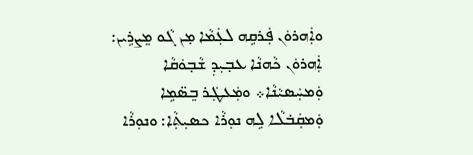ܘܐܲܗܪܘܿܢ ܦܲܪܩܹܗ ܠܥܲܡܵܐ ܡ̣ܢ ܓܵܘ ܡܸܨܪܹܝܢ: ܐܲܗܪܘܿܢ ܟܵܗܢܵܐ ܥܒ̣ܝܼܕܼ ܫܵܒ̣ܘܿܩܵܐ ܘܲܡܚܲܣܝܵܢܵܐ܀ ܘܡܲܥܛܲܪ ܒܸܣ̈ܡܹܐ ܘܲܡܩܲܒ݁ܠܵܐ ܠܹܗ ܢܘܼܪܵܐ ܟܣܝܼܬܼܵܐ: ܘܢܘܼܪܵܐ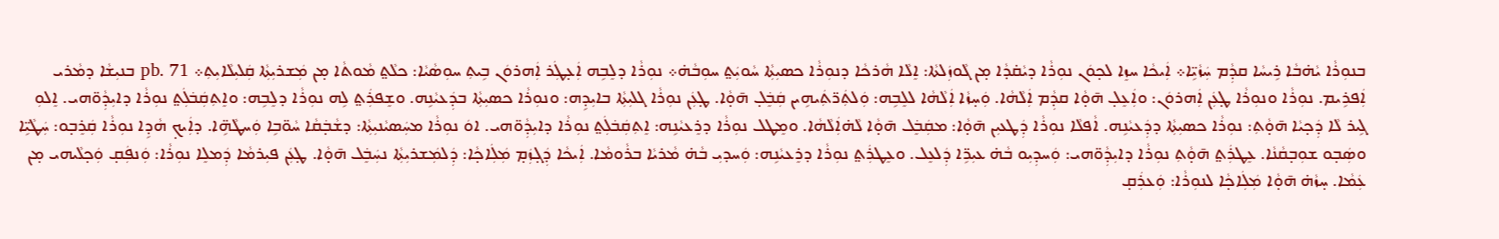ܒܢܘܼܪܵܐ ܝܵܗ̇ܒܵܐ ܪܹܝܚܵܐ ܩܕܼܵܡ ܚܲܙܵܝܹ̈ܐ܀ ܐܲܝܟܵܐ ܚܙܸܐ ܠܟ̣ܘܿܢ ܢܘܼܪܵܐ ܕܝܵܩ̇ܕܵܐ ܡ̣ܢ ܓܵܘܙܲܠܬܵܐ: ܐܸܠܵܐ ܗܵܪܟܵܐ ܕܢܘܼܪܵܐ ܟܣܝܼܬܼܵܐ ܚܵܘܝܲܬ݀ ܚܘܼܒܵܗ̇܀ ܢܘܼܪܵܐ ܕܠܸܒܹܗ ܐܲܥ̣ܛܲܪ ܐܲܗܪܘܿܢ ܒܹܝܬܼ ܚܘܼܣܵܝܵܐ: ܟܠܵܬ݀ ܡܵܘܬܵܐ ܡ̣ܢ ܡܲܫܪܝܼܬܼܵܐ ܩܲܠܝܼܠܵܐܝܼܬܼ܀ pb. 71 ܒܢܝܼܫܵܐ ܕܡܵܪܝ ܐܲܦܪܹܝܡ. ܢܘܼܪܵܐ ܘܢܘܼܪܵܐ ܛ̣ܥܲܢ ܐܲܗܪܘܿܢ: ܘܐܲܥܸܠ̣ ܗ̄ܘ̣ܵܐ ܩܕܼܵܡ ܐܲܠܵܗܵܐ. ܘܲܚ̣ܙܵܐ ܐܲܠܵܗܵܐ ܠܠܸܒܹܗ: ܘܲܠܬܲܪ̈ܬܲܝܗܹܝܢ ܩܲܒܸ݁ܠ̣ ܗ̄ܘ̣ܵܐ. ܛ̣ܥܲܢ ܢܘܼܪܵܐ ܓܠܝܼܬܼܵܐ ܒܐܝܼܕܹܗ: ܘܢܘܼܪܵܐ ܟܣܝܼܬܼܵܐ ܒܕܲܥܝܵܢܹܗ. ܘܫܸܦܪܲܬ݀ ܠܹܗ ܢܘܼܪܵܐ ܕܠܸܒܹܗ: ܘܐܸܬܼܩܲܒ݁ܠܲܬ݀ ܢܘܼܪܵܐ ܕܐܝܼܕܼܵܘ̈ܗܝ. ܐܸܠܘܼ ܓܹܝܪ ܠܵܐ ܕܲܟ̣ܝܵܐ ܗ̄ܘ̣ܵܬܼ: ܢܘܼܪܵܐ ܟܣܝܼܬܼܵܐ ܕܕܲܥܝܵܢܹܗ. ܐܵܦܠܵܐ ܢܘܼܪܵܐ ܕܲܛܥܝܼܢ ܗ̄ܘ̣ܵܐ: ܡܩܲܒܸ݁ܠ ܗ̄ܘ̣ܵܐ ܠܵܗ̇ܐܲܠܵܗܵܐ. ܘܡܸܛܠ ܢܘܼܪܵܐ ܕܪܸܥܝܵܢܹܗ: ܐܸܬܼܩܲܒ݁ܠܲܬ݀ ܢܘܼܪܵܐ ܕܐܝܼܕܼܵܘ̈ܗܝ. ܐܘܿ ܢܘܼܪܵܐ ܡܚܲܣܝܵܢܝܼܬܼܵܐ: ܕܫܵܒ̣݁ܩܵܐ ܚܵܘ̈ܒܹܐ ܘܲܚܛܵܗܹ̈ܐ. ܕܐܲܝܟ̣ ܗܵܕܹܐ ܢܘܼܪܵܐ ܩܲܪܸܒ̣ܘ: ܚܲܛܵܝܹ̈ܐ ܘܣܲܒ̣ܘ ܫܘܼܒ̣ܩܵܢܵܐ. ܥܸܛܪܲܬ݀ ܗ̄ܘ̣ܵܬܼ ܢܘܼܪܵܐ ܕܐܝܼܕܼܵܘ̈ܗܝ: ܘܲܚܕܼܝܼܘ ܒܵܗ̇ ܥܝܼܪܹ̈ܐ ܕܲܠܥܸܠ. ܘܥܸܛܪܲܬ݀ ܢܘܼܪܵܐ ܕܪܸܥܝܵܢܹܗ: ܘܲܚܕܝܼ ܒܵܗ̇ ܡܵܪܝܵܐ ܒܪܵܘܡܵܐ. ܐܲܝܟܵܐ ܕܲܓ̣ܙܲܡ̣ ܡܲܠܲܐܟ̣ܵܐ: ܕܲܠܡܲܫܪܝܼܬܼܵܐ ܢܚܲܒܸ݁ܠ ܗ̄ܘ̣ܵܐ. ܛ̣ܥܲܢ ܦܝܼܪܡܵܐ ܕܲܡܠܸܐ ܢܘܼܪܵܐ: ܘܲܢܦܲܩ̣ ܘܲܟ̣ܠܵܝܗܝ ܡ̣ܢ ܥܲܡܵܐ. ܚ̣ܙܵܗ̇ ܗ̄ܘ̣ܵܐ ܡܲܠܲܐܟ̣ܵܐ ܠܢܘܼܪܵܐ: ܘܲܥܪܲܩ̣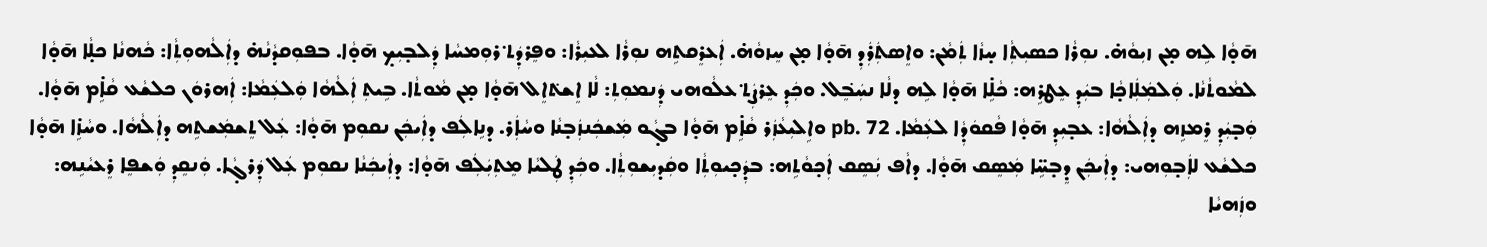ܗ̄ܘ̣ܵܐ ܠܹܗ ܡ̣ܢ ܙܝܼܘܵܗ̇. ܢܘܼܪܵܐ ܟܣܝܼܬܼܵܐ ܚ̣ܙܵܐ ܬܲܡܵܢ: ܘܐܸܣܬܲܪܲܕܼ ܗ̄ܘ̣ܵܐ ܡ̣ܢ ܚܸܙܘܵܗ̇. ܐܲܥܪܸܩܬܹܗ ܢܘܼܪܵܐ ܠܥܝܼܪܵܐ: ܘܦܸܪܕܲܬ݀ ܪܘܼܡܚܵܐ ܕܲܠܒ̣ܝܼܟ̣ ܗ̄ܘ̣ܵܐ. ܒܦܘܼܩܕܵܢܵܗ̇ ܕܐܲܠܵܗܘܼܬܼܵܐ: ܟܵܗܢܵܐ ܟܠ̣ܵܐ ܗ̄ܘ̣ܵܐ ܠܡܵܘܬܵܢܵܐ. ܘܲܠܡܲܠܲܐܟ̣ܵܐ ܒܝܲܕܼ ܥܸܛܪܹܗ: ܟܵܠܹ̇ܐ ܗ̄ܘ̣ܵܐ ܠܹܗ ܕܠܵܐ ܢܚܲܒܸ݁ܠ. ܘܟܲܕܼ ܥܸܪܨܲܬ݀ ܥܠܵܘܗܝ ܕܲܢܡܘܼܬܼ: ܠܵܐ ܐܸܫܬ݁ܐܸܠ ܗ̄ܘ̣ܵܐ ܡ̣ܢ ܡܵܘܬܵܐ. ܒܹܝܬܼ ܐܲܠܵܗܵܐ ܘܲܠܥܲܡܵܐ: ܐܲܗܪܘܿܢ ܟܠܫܵܥ ܩܵܐܹ̇ܡ ܗ̄ܘ̣ܵܐ. ܘܲܒ̣ܝܲܕܼ ܪܸܡܙܹܗ ܕܐܲܠܵܗܵܐ: ܥܒ̣ܝܼܕܼ ܗ̄ܘ̣ܵܐ ܦܵܩܘܿܕܼܵܐ ܠܥܲܡܵܐ. pb. 72 ܘܐܹܠܝܼܥܵܙܲܪ ܩܵܐܹ̇ܡ ܗ̄ܘ̣ܵܐ ܒܓ̣ܵܘ ܡܲܫܟܲܢܙܲܒ̣ܢܵܐ ܘܚܵܐܲܪ. ܕܢܹܐܠܲܦ ܕܐܲܝܟܲܢ ܢܩܘܼܡ ܗ̄ܘ̣ܵܐ: ܥܲܠ ܬܸܫܡܲܫܬܹܗ ܕܐܲܠܵܗܵܐ. ܘܚܵܙܹ̇ܐ ܗ̄ܘ̣ܵܐ ܟܠܫܵܥ ܠܐܲܒ̣ܘܼܗܝ: ܕܐܲܝܟܲܢ ܕܸܒ̣ܚܹ̈ܐ ܡܲܣܸܩ ܗ̄ܘ̣ܵܐ. ܕܐܵܦ ܢܲܣܸܩ ܐܲܟ̣ܘܵܬܹܗ: ܒܕܲܟ̣ܝܘܼܬܼܵܐ ܘܩܲܕܝܼܫܘܼܬܼܵܐ. ܘܟܲܕܼ ܛܲܠܝܵܐ ܡܸܬܼܝܲܠܲܦ ܗ̄ܘ̣ܵܐ: ܕܐܲܝܟܲܢܵܐ ܢܩܘܼܡ ܥܲܠ ܕܲܪܓ̣ܵܐ. ܘܲܢܩܸܕܼ ܘܲܫܦܸܐ ܪܸܥܝܵܢܹܗ: ܘܙܲܗܝܵܐ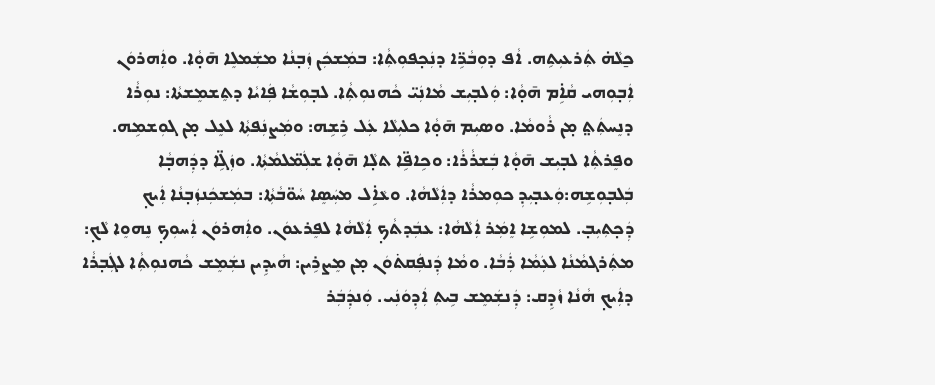ܟ̱ܠܵܗ̇ ܬܲܪܥܝܼܬܹܗ. ܐܵܦ ܕܘܼܒܵܪܹ̈ܐ ܕܢܲܟ̣ܦܘܼܬܼܵܐ: ܒܡܲܫܟܲܢ ܙܲܒ̣ܢܵܐ ܡܫܲܡܠܸܐ ܗ̄ܘ̣ܵܐ. ܘܐܲܗܪܘܿܢ ܐܲܒ̣ܘܼܗܝ ܩܵܐܹ̇ܡ ܗ̄ܘ̣ܵܐ: ܘܲܠܒ̣ܝܼܫ ܡܵܐܢܲܝ̈ ܟܵܗܢܘܼܬܼܵܐ. ܠܒ̣ܘܼܫܵܐ ܦܲܐܝܵܐ ܕܬܸܫܡܸܫܬܵܐ: ܢܘܼܪܵܐ ܕܢܸܚܬܲܬ݀ ܡ̣ܢ ܪܵܘܡܵܐ. ܘܣܝܼܡ ܗ̄ܘ̣ܵܐ ܟܠܝܼܠܵܐ ܥܲܠ ܪܹܫܹܗ: ܘܡܲܨܢܲܦܬܼܵܐ ܠܥܸܠ ܡ̣ܢ ܓܘܼܫܡܹܗ. ܘܦܸܪܬܼܵܐ ܠܒ̣ܝܼܫ ܗ̄ܘ̣ܵܐ ܒܲܫܪܵܪܵܐ: ܘܟܹܐܦܹ̈ܐ ܬܠ̣ܵܐ ܗ̄ܘ̣ܵܐ ܫܠܲܡ̈ܠܡܵܬܼܵܐ. ܘܙܲܓܹ̈ܐ ܕܕܲܗܒ̣ܵܐ ܒܲܠܒ̣ܘܼܫܹܗ:ܘܲܥܒ̣ܝܼܕܼ ܟܘܼܡܪܵܐ ܕܐܲܠܵܗܵܐ. ܘܥܵܐܹ̇ܠ ܡܚܲܣܸܐ ܚܵܘ̈ܒܵܬܼܵܐ: ܒܡܲܫܟܲܢܙܲܒ̣ܢܵܐ ܐܲܝܟ̣ ܕܲܟ̣ܬܼܝܼܒ̣. ܠܡܘܼܫܹܐ ܐܸܡܲܪ ܐܲܠܵܗܵܐ: ܥܒܲܕܬܵܟ̣ ܐܲܠܵܗܵܐ ܠܦܸܪܥܘܿܢ. ܘܐܲܗܪܘܿܢ ܐܲܚܘܼܟ̣ ܢܸܗܘܸܐ ܠܵܟ̣: ܡܬܲܪܓܡܵܢܵܐ ܠܥܲܡܵܐ ܪܲܒܵܐ. ܘܡܵܐ ܕܲܢܦܲܩܬ݁ܘܿܢ ܡ̣ܢ ܡܸܨܪܹܝܢ: ܗܵܝܕܹܝܢ ܢܫܲܡܸܫ ܟܵܗܢܘܼܬܼܵܐ ܠܓܲܒ̣ܪܵܐ ܕܐܲܝܟ̣ ܗܵܢܵܐ ܙܵܕܹܩ: ܕܲܢܫܲܡܸܫ ܒܹܝܬܼ ܐܲܕܼܘܿܢܲܝ. ܘܲܢܕܲܒܲܪ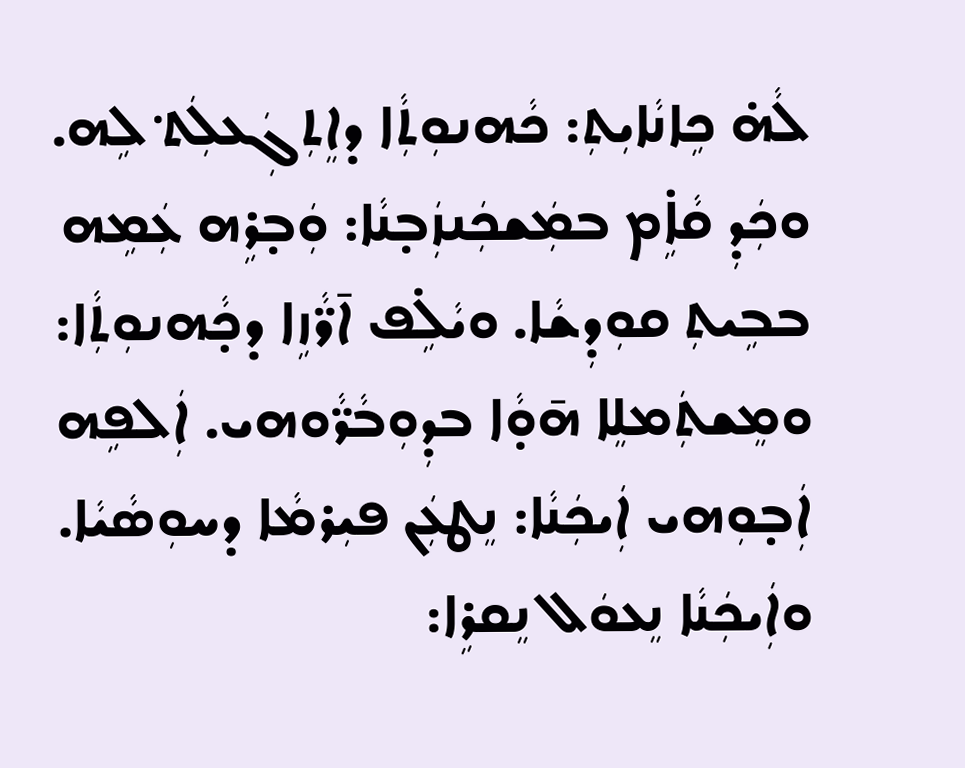ܠܵܗ̇ ܟܹܐܢܵܐܝܼܬܼ: ܟܵܗܢܘܼܬܼܵܐ ܕܐܸܬܼܓܲܥܠܲܬ݀ ܠܹܗ. ܘܟܲܕܼ ܩܵܐܹ̇ܡ ܒܡܲܫܟܲܢܙܲܒ̣ܢܵܐ: ܘܲܒ̣ܪܹܗ ܥܲܡܹܗ ܒܒܹܝܬܼ ܩܘܼܕܼܫܵܐ. ܘܝܵܠܹ̇ܦ ܐ̄ܪ̈ܵܙܹܐ ܕܟ̣ܵܗܢܘܼܬܼܵܐ: ܘܡܸܫܬܲܡܠܸܐ ܗ̄ܘ̣ܵܐ ܒܕܼܘܼܒܵܪ̈ܵܘܗܝ. ܐܲܠܦܹܗ ܐܲܒ̣ܘܼܗܝ ܐܲܝܟܲܢܵܐ: ܢܸܛܥܲܢ ܦܝܼܪܡܵܐ ܕܚܘܼܣܵܝܵܐ. ܘܐܲܝܟܲܢܵܐ ܢܸܥܘܿܠ ܢܸܩܪܹܐ: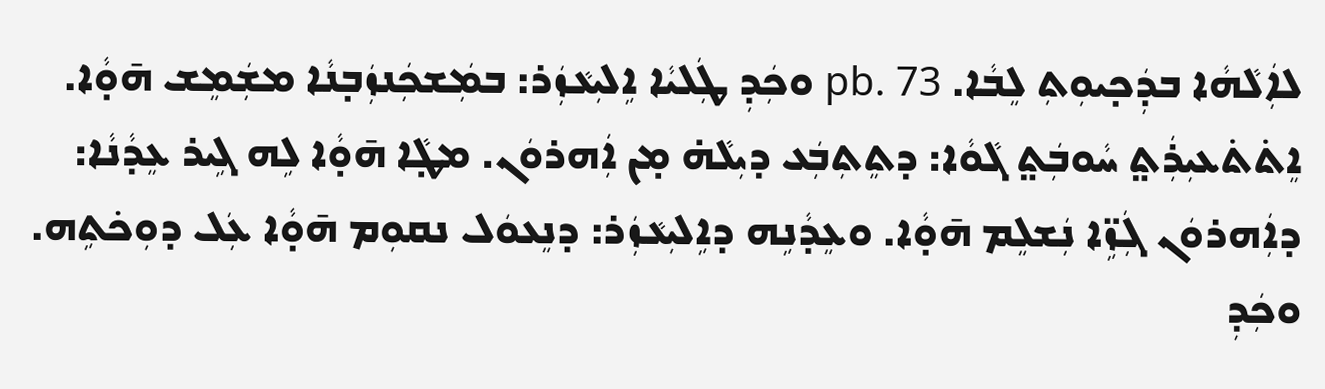ܠܐܲܠܵܗܵܐ ܒܕܲܟ̣ܝܘܼܬܼ ܠܸܒܵܐ. pb. 73 ܘܟܲܕܼ ܛܲܠܝܵܐ ܐܹܠܝܼܥܵܙܲܪ: ܒܡܲܫܟܲܢܙܲܒ̣ܢܵܐ ܡܫܲܡܸܫ ܗ̄ܘ̣ܵܐ. ܐܸܬ݁ܬ݁ܥܝܼܪܲܬ݀ ܚܵܘܒܲܬ݀ ܓܵܘܵܐ: ܕܬܸܬܼܒܲܥ ܕܝܼܠܵܗ̇ ܡ̣ܢ ܐܲܗܪܘܿܢ. ܡܛ̣ܵܐ ܗ̄ܘ̣ܵܐ ܠܹܗ ܓܹܝܪ ܥܸܕܵܢܵܐ: ܕܐܲܗܪܘܿܢ ܓܲܙܹ̈ܐ ܢܲܫܠܸܡ ܗ̄ܘ̣ܵܐ. ܘܥܸܕܵܢܹܗ ܕܐܹܠܝܼܥܵܙܲܪ: ܕܢܸܥܘܿܠ ܢܩܘܼܡ ܗ̄ܘ̣ܵܐ ܥܲܠ ܕܘܼܟ݁ܬܹܗ. ܘܟܲܕܼ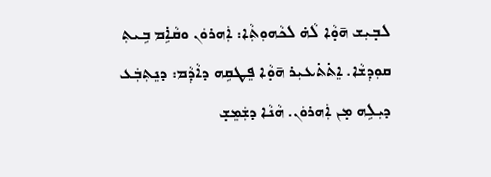ܠܒ̣ܝܼܫ ܗ̄ܘ̣ܵܐ ܠܵܗ̇ ܠܟܵܗܘܼܬܼܵܐ: ܐܲܗܪܘܿܢ ܘܩܵܐܹ̇ܡ ܒܹܝܬܼ ܩܘܼܕܼܫܵܐ. ܐܸܬ݁ܬ݁ܥܝܼܪ ܗ̄ܘ̣ܵܐ ܦܸܛܩܹܗ ܕܐܵܕܼܵܡ: ܕܢܸܬܼܒܲܥ ܕܝܼܠܹܗ ܡ̣ܢ ܐܲܗܪܘܿܢ. ܗܵܢܵܐ ܕܫܲܡܸܫ̣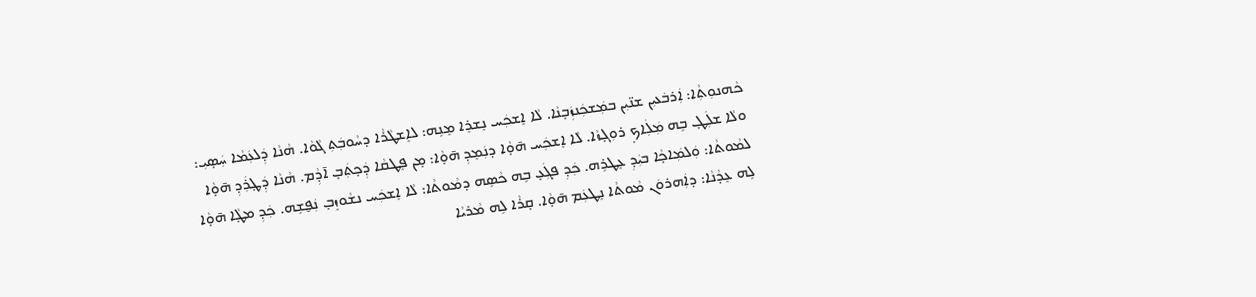ܟܵܗܢܘܼܬܼܵܐ: ܐܲܪܒ݁ܥܝܼܢ ܫܢ̈ܝܼܢ ܒܡܲܫܟܲܢܙܲܒ̣ܢܵܐ. ܠܵܐ ܐܸܫܟܲܚ ܢܸܫܪܸܐ ܡܸܢܹܗ: ܠܐܸܫܛܵܪܵܐ ܕܚܵܘܒܲܬܼ ܓܵܘܵܐ. ܗܵܢܵܐ ܕܲܠܥܲܡܵܐ ܚܲܣ̣ܝܼ: ܘܠܵܐ ܫܠܲܛ̣ ܒܹܗ ܡܲܠܲܐܟ̣ ܪܘܼܓ̣ܙܵܐ. ܠܵܐ ܐܸܫܟܲܚ ܗ̄ܘ̣ܵܐ ܕܢܲܡܸܕܼ ܗ̄ܘ̣ܵܐ: ܡ̣ܢ ܦܸܛܩܵܐ ܕܲܟ̣ܬܲܒ̣ ܐ̄ܕܼܵܡ. ܗܵܢܵܐ ܕܲܛ̣ܪܲܕܼ ܗ̄ܘ̣ܵܐ ܠܡܵܘܬܵܐ: ܘܲܠܡܲܐܟ̣ܵܐ ܒܝܲܕܼ ܥܸܛܪܹܗ. ܟܲܕܼ ܦܓܲܥ̣ ܒܹܗ ܟܵܣܹܗ ܕܡܵܘܬܵܐ: ܠܵܐ ܐܸܫܟܲܚ ܢܫܵܘܙܸܒ̣ ܢܲܦ̮ܫܹܗ. ܟܲܕܼ ܡܛ̣ܵܐ ܗ̄ܘ̣ܵܐ ܠܹܗ ܥܸܕܵܢܵܐ: ܕܐܲܗܪܘܿܢ ܡܵܘܬܵܐ ܢܸܛܥܲܡ ܗ̄ܘ̣ܵܐ. ܩ̣ܪܵܐ ܠܹܗ ܡܵܪܝܵܐ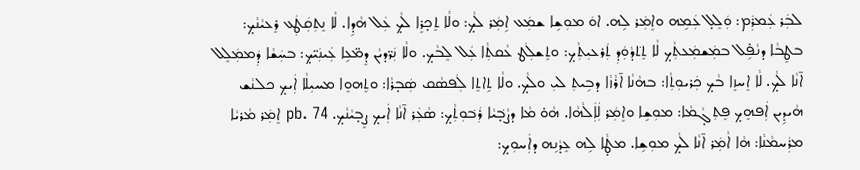ܠܒܲܪ ܥܲܡܪܲܡ: ܘܲܠܸܠ̣ ܥܲܡܹܗ ܘܐܸܡܲܪ ܠܹܗ. ܐܘܿ ܡܘܼܫܹܐ ܫܡܲܥ ܐܹܡܲܪ ܠܵܟ̣: ܘܠܵܐ ܬܸܟ̣ܪܸܐ ܠܵܟ̣ ܥܲܠ ܗܵܕܹܐ. ܠܵܐ ܢܸܬܼܩܲܛܲܥ ܪܸܥܝܵܢܵܟ̣: ܒܛܸܒܵܐ ܕܢܵܦܹ̇ܠ ܒܡܲܫܡܲܥܬܼܵܟ̣ ܠܵܐ ܬܸܬ݁ܕܵܘܲܕܼ ܬܲܪܥܝܼܬܼܵܟ̣: ܘܬܸܫܠܲܛ ܥܵܩܬܼܵܐ ܥܲܠ ܠܸܒܵܟ̣. ܘܠܵܐ ܢܲܪ̈ܕܝܵܢ ܕܸܡ̈ܥܹܐ ܥܲܝܢܲܝ̈ܟ̣: ܒܚܲܫܵܐ ܕܲܡܡܲܠܸܠ ܐ̄ܢܵܐ ܠܵܟ̣. ܠܵܐ ܐܸܚܙܸܐ ܒܵܟ̣ ܟܲܪܝܘܼܬܼܵܐ: ܒܗܵܢܵܐ ܐ̄ܪܵܙܵܐ ܕܒܹܝܬܼ ܠܝܼ ܘܠܵܟ̣. ܘܠܵܐ ܬܹܐܬܸܐ ܠܲܦܣܵܩ ܣܲܒ̣ܪܵܐ: ܘܬܸܗܘܸܐ ܡܚܝܼܠܵܐ ܐܲܝܟ̣ ܟܠܢܵܫ ܗܵܝܕܹܝܢ ܐܲܦܗܸܟ̣ ܦܸܬܼܓ̣ܵܡܵܐ: ܡܘܼܫܹܐ ܘܐܸܡܲܪ ܠܲܐܲܠܵܗܵܐ. ܗܵܘ̇ ܡܵܐ ܕܨܵܒ̣݁ܝܵܐ ܪܲܒ݁ܘܼܬܼܵܟ̣: ܣܵܥܲܪ ܐ̄ܢܵܐ ܐܲܝܟ̣ ܨܸܒ̣ܝܵܢܵܟ̣. pb. 74 ܐܸܡܲܪ ܡܵܪܝܵܐ ܡܪܲܚܡܵܢܵܐ: ܗܵܐ ܐܵܡܲܪ ܐ̄ܢܵܐ ܠܵܟ̣ ܡܘܼܫܹܐ. ܡܛ̣ܵܐ ܠܹܗ ܥܸܕܵܢܹܗ ܕܐܲܚܘܼܟ̣: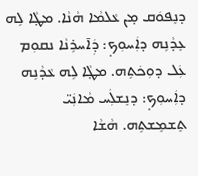ܕܢܸܦܘܿܩ ܡ̣ܢ ܥܵܠܡܵܐ ܗܵܢܵܐ. ܡܛ̣ܵܐ ܠܹܗ ܥܸܕܵܢܹܗ ܕܐܲܚܘܼܟ̣: ܕܲܐ̄ܚܪܹܢܵܐ ܢܩܘܼܡ ܥܲܠ ܕܘܼܟ݁ܬܹܗ. ܡܛ̣ܵܐ ܠܹܗ ܥܵܕܵܢܹܗ ܕܐܲܚܘܼܟ̣: ܕܢܸܫܠܲܚ ܡܵܐܢܲܝ̈ ܬܸܫܡܸܫܬܹܗ. ܗܵܫܵܐ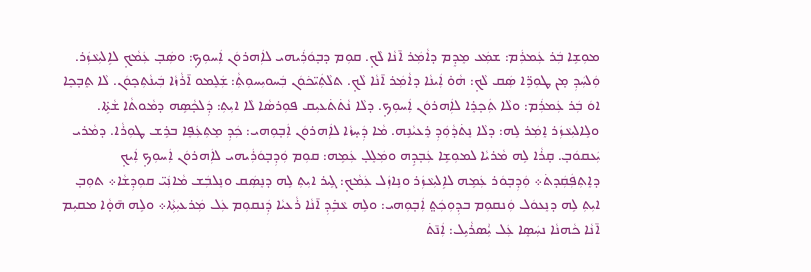ܡܘܼܫܹܐ ܒܲܪ ܥܲܡܪܲܡ: ܫܡܲܥ ܡܸܕܸܡ ܕܐܵܡܲܪ ܐ̄ܢܵܐ ܠܵܟ̣. ܩܘܼܡ ܕܒ̣ܘܿܪܲܝܗܝ ܠܐܲܗܪܘܿܢ ܐܲܚܘܼܟ̣: ܘܣܲܒ̣ ܥܲܡܵܟ̣ ܠܐܹܠܝܼܥܵܙܲܪ. ܘܲܠܚܲܕܼ ܡ̣ܢ ܛܘܼܪܹ̈ܐ ܣܲܩ ܠܵܟ̣: ܗܵܘ̇ ܐܲܝܢܵܐ ܕܐܵܡܲܪ ܐ̄ܢܵܐ ܠܵܟ̣. ܬܠܵܬܲܝ̈ܟ݁ܘܿܢ ܒܲܚܘܝܼܚܘܼܬܼܵ: ܫܲܠܸܡܘ ܐ̄ܪܵܙܵܐ ܒܲܝܢܵܬܼܟ̣ܘܿܢ. ܠܵܐ ܬܸܒ̣ܟܸܐ ܐܘܿ ܒܲܪ ܥܲܡܪܲܡ: ܘܠܵܐ ܬܲܟ̣ܪܸܐ ܠܐܲܗܪܘܿܢ ܐܲܚܘܼܟ̣. ܕܠܵܐ ܢܵܬ݁ܬ݁ܥܝܼܩ ܦܘܼܪܣܵܐ ܠܵܐ ܐܝܼܬܼ: ܕܲܠܟ̣ܵܣܹܗ ܕܡܵܘܬܵܐ ܫܵܬܹ̇ܐ. ܘܠܹܐܠܝܼܥܵܙܲܪ ܐܸܡܲܪ ܠܹܗ: ܕܠܵܐ ܢܸܬ݁ܕܵܘܲܕܼ ܪܸܥܝܵܢܹܗ. ܡܵܐ ܕܲܚ̣ܙܵܐ ܠܐܲܗܪܘܿܢ ܐܲܒ̣ܘܼܗܝ: ܟܲܕܼ ܡܸܬܼܥܲܦܸܐ ܒܪܹܫ ܛܘܼܪܵܐ. ܕܡܵܪܝ ܝܲܥܩܘܿܒ̣. ܩ̣ܪܵܐ ܠܹܗ ܡܵܪܝܵܐ ܠܡܘܼܫܹܐ ܥܲܒ̣ܕܹܗ ܘܡܲܠܸܠ̣ ܥܲܡܹܗ: ܩܘܼܡ ܘܲܕܼܒ̣ܘܿܪܲܝܗܝ ܠܐܲܗܪܘܿܢ ܐܲܚܘܼܟ̣ ܐܲܝܟ̣ ܕܐܸܬܼܦܲܩܲܕܬ݁܀ ܘܲܕܼܒ̣ܘܿܪ ܥܲܡܹܗ ܠܐܹܠܝܼܥܵܙܲܪ ܘܢܹܐܙܲܠ ܥܲܡܵܟ̣: ܓܹܝܪ ܐܝܼܬܼ ܠܹܗ ܕܢܸܣܲܩ ܘܢܸܠܒܲܫ ܡܵܐܢܲܝ̈ ܩܘܼܕܼܫܵܐ܀ ܬܘܼܒ̣ ܐܝܼܬܼ ܠܹܗ ܕܢܸܥܘܿܠ ܘܲܢܩܘܼܡ ܒܕܼܘܼܟܲܬ݀ ܐܲܒ̣ܘܼܗܝ: ܘܠܹܗ ܥܵܒܹ̇ܕܼ ܐ̄ܢܵܐ ܪܵܥܝܵܐ ܕܲܢܩܘܼܡ ܥܲܠ ܡܲܪܥܝܼܬܼܵܐ܀ ܘܠܹܗ ܗ̄ܘ̣ܵܐ ܡܩܝܼܡ ܐ̄ܢܵܐ ܟܵܗܢܵܐ ܢܚܲܣܸܐ ܥܲܠ ܝܑܼܣܪܵܝܹܠ: ܐܲܢ̄ܬ݁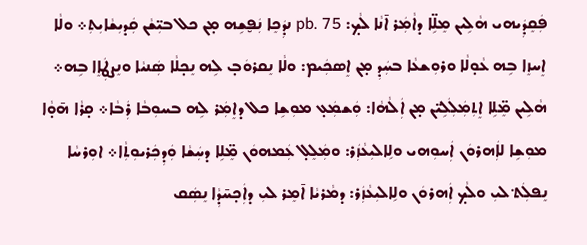ܦܲܩܸܕܲܝܗܝ ܗܵܠܹܝܢ ܡܸܠܹ̈ܐ ܕܐܵܡܲܪ ܐ̄ܢܵܐ ܠܵܟ̣: pb. 75 ܢܕܲܟܸܐ ܢܲܦ̮ܫܹܗ ܡ̣ܢ ܟܠ ܒܝܼ̈ܫܵܢ ܩܲܕܝܼܫܵܐܝܼܬܼ܀ ܘܠܵܐ ܐܸܚܙܸܐ ܒܹܗ ܥܵܘ̣ܠܵܐ ܘܪܘܼܫܥܵܐ ܒܚܲܕܼ ܡ̣ܢ ܐܸܣܟܲܝܡ: ܘܠܵܐ ܢܸܩܪܘܿܒ̣ ܠܹܗ ܢܸܟ̣ܠܵܐ ܣܲܢܝܵܐ ܘܢܸܨܛܲܐܸܐ ܒܹܗ܀ ܗܵܠܹܝܢ ܡܸ̈ܠܹܐ ܐܸܬܼܡܲܠܲܠܹܝ̈ܢ ܡ̣ܢ ܐܲܠܵܗܵܐ: ܘܲܫܡܲܥ̣ ܡܘܼܫܹܐ ܟܠ ܕܐܸܡܲܪ ܠܹܗ ܒܚܘܼܒܵܐ ܪܲܒܵܐ܀ ܩ̣ܪܵܐ ܗ̄ܘ̣ܵܐ ܡܘܼܫܹܐ ܠܐܲܗܪܘܿܢ ܐܲܚܘܼܗܝ ܘܠܹܐܠܝܼܥܵܙܲܪ: ܘܡܲܠܸܠ̣ ܥܲܡܗܘܿܢ ܡܸ̈ܠܹܐ ܕܚܲܫܵܐ ܘܲܕܼܟܲܪܝܘܼܬܼܵܐ܀ ܐܘܼܪܚܵܐ ܢܸܦܠܲܬ݀ ܠܝܼ ܘܠܵܟ̣ ܐܲܗܪܘܿܢ ܘܠܹܐܠܝܼܥܵܙܲܪ: ܕܡܵܪܝܵܐ ܐ̄ܡܸܪ ܠܝܼ ܕܐܲܟ̣ܚ̄ܕܼܵܐ ܢܸܣܲܩ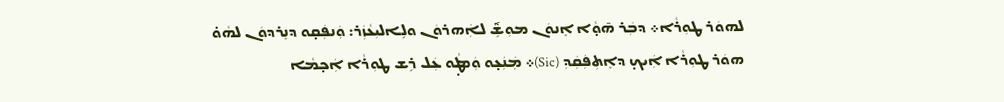ܠܗܘܿܪ ܛܘܼܪܵܐ܀ ܕܒܲܪ ܗ̄ܘ̣ܵܐ ܐܸܢܘܿܢ ܡܘܼܫܑܹ ܠܐܲܗܪܘܿܢ ܘܠܹܐܠܝܼܥܵܙܲܪ: ܘܲܢܦܲܩ̣ܘ ܕܢܸܪܕܘܿܢ ܠܗܵܘ̇ ܗܘܿܪ ܛܘܼܪܵܐ ܐܲܝܟ̣ ܕܐܸܬܼܦܲܩܲܕܼ (Sic)܀ ܡܲܢܲܥ̣ܘ ܘܲܡܛ̣ܵܘ ܥܲܠ ܪܹܫ ܛܘܼܪܵܐ ܐܲܟ̣ܡܵܐ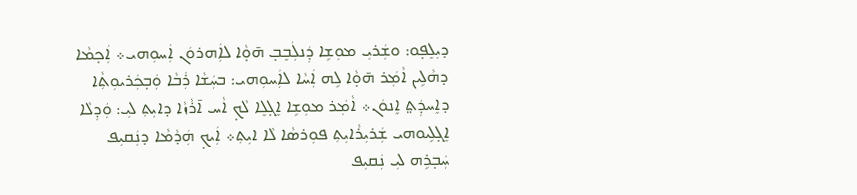ܕܝܼܠܸܦ̣ܘ: ܘܫܲܪܝܼ ܡܘܼܫܹܐ ܕܲܢܠܲܒܸܒ̣ ܗ̄ܘ̣ܵܐ ܠܐܲܗܪܘܿܢ ܐܲܚܘܼܗܝ܀ ܐܲܟ̣ܡܵܐ ܕܗܵܠܹܝܢ ܐܵܡܲܪ ܗ̄ܘ̣ܵܐ ܠܹܗ ܐܲܚܵܐ ܠܐܲܚܘܼܗܝ: ܒܚܲܫܵܐ ܪܲܒܵܐ ܘܲܒ̣ܟܲܪܝܘܼܬܼܵܐ ܕܐܸܚܕܲܬ݀ ܐܸܢܘܿܢ܀ ܐܵܡܲܪ ܡܘܼܫܹܐ ܐܸܓ̣ܠܸܐ ܠܵܟ̣ ܐܵܚ ܐ̄ܪܵܙܵܐ ܕܐܝܼܬܼ ܠܝܼ: ܘܲܕܼܠܵܐ ܐܸܓ̣ܠܹܝܘܗܝ ܫܲܪܝܼܪܵܐܝܼܬܼ ܦܘܼܪܣܵܐ ܠܵܐ ܐܝܼܬܼ܀ ܐܲܝܟ̣ ܗܲܕܵܡܵܐ ܕܢܲܩܝܼܦ ܚܲܒ̣ܪܹܗ ܠܝܼ ܢܲܩܝܼܦ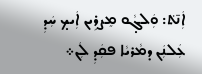ܐܲܢ̄ܬ݁: ܘܲܠܓ̣ܵܘ ܡܸܨܪܹܝܢ ܐܲܝܟ̣ ܚܲܕܼ ܥܲܠܢܲܢ ܕܡܵܪܝܵܐ ܦܩܲܕܼ ܠܲܢ܀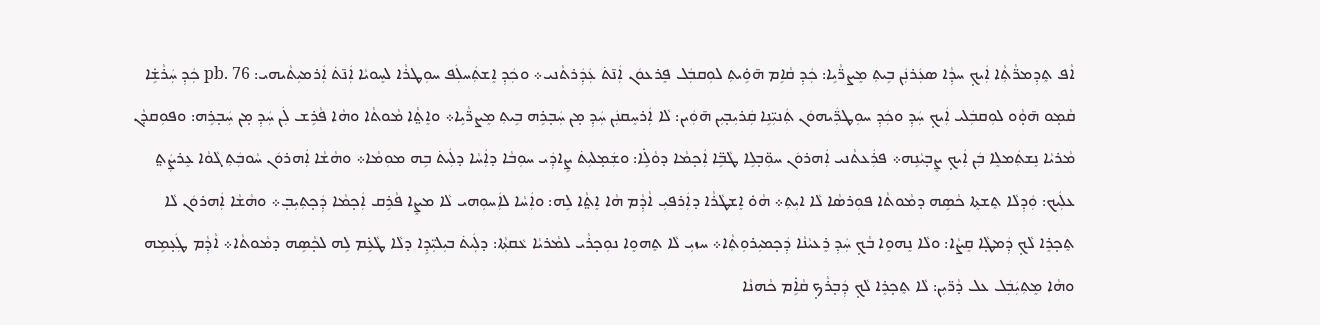ܐܵܦ ܬܸܕܼܡܪ̈ܵܬܼܵܐ ܐܲܝܟ̣ ܚܕܼܵܐ ܣܥܲܪܢܲܢ ܒܹܝܬܼ ܡܸܨܪ̈ܵܝܹܐ: ܟܲܕܼ ܩܵܐܹܡ ܗ̄ܘܹ̇ܝܬܼ ܠܘܼܩܒܲܠ ܦܸܪܥܘܿܢ ܐܲܢ̄ܬ݁ ܥܲܕܲܪܬܵܢܝ܀ ܘܟܲܕܼ ܐܸܫܬܲܚܠܲܦ ܚܘܼܛܪܵܐ ܠܚܸܘܝܵܐ ܐܲܢ̄ܬ݁ ܐܲܪܡܝܼܬܵܝܗܝ: pb. 76 ܟܲܕܼ ܚܲܪܵܫܹ̇ܐ ܩܵܡ̣ܘ ܗ̄ܘ̣ܵܘ ܠܘܼܩܒܲܠܝ ܐܲܝܟ̣ ܚܲܕܼ ܘܟܲܕܼ ܚܘܼܛܪ̈ܲܝܗܘܿܢ ܬܲܢܝܼ̈ܢܹܐ ܩܲܪܝܼܒ̣ܝܼܢ ܗ̄ܘܲܝܢ: ܠܵܐ ܐܲܪܚܸܩܢܲܢ ܚܲܕܼ ܡ̣ܢ ܚܲܒ̣ܪܹܗ ܒܹܝܬܼ ܡܸܨܪ̈ܵܝܹܐ܀ ܘܐܸܬ݀ܵܐ ܡܵܘܬܵܐ ܘܗܵܐ ܦܵܪܹܫ ܠܲܢ ܚܲܕܼ ܡ̣ܢ ܚܲܒ̣ܪܹܗ: ܘܦܘܼܩܕܵܢ ܡܵܪܝܵܐ ܢܸܫܬܲܡܠܸܐ ܒܲܢ ܐܲܝܟ̣ ܨܸܒ̣ܝܵܢܹܗ܀ ܦܪܲܥܬܵܢܝ ܐܲܗܪܘܿܢ ܚܘܼ̈ܒ̣ܠܹܐ ܛܵܒܹ̈ܐ ܐܲܟ̣ܡܵܐ ܕܘܵܠܹ̇ܐ: ܘܫܲܡ̣ܠܝܼܬ݁ ܨܹܐܕܲܝ ܚܘܼܒܵܐ ܕܐܲܚܵܐ ܕܠܲܝܬ݁ ܒܹܗ ܡܘܼܡܵܐ܀ ܘܗܵܫܵܐ ܐܲܗܪܘܿܢ ܚܵܘܒܲܬܼ ܓܵܘܵܐ ܥܸܪܨܲܬ݀ ܥܠܲܝܟ: ܘܲܕܼܠܵܐ ܬܸܫܬܸܐ ܟܵܣܹܗ ܕܡܵܘܬܵܐ ܦܘܼܪܣܵܐ ܠܵܐ ܐܝܼܬܼ܀ ܗܵܘ̇ ܐܸܫܛܵܪܵܐ ܕܐܲܪܦܝܼ ܐܵܕܼܵܡ ܗܵܐ ܐܸܬ݀ܵܐ ܠܹܗ: ܘܐܲܚܵܐ ܠܐܲܚܘܼܗܝ ܠܵܐ ܡܨܸܐ ܦܵܪܹܩ ܐܲܟ̣ܡܵܐ ܕܲܟ̣ܬܼܝܼܒ̣܀ ܘܗܵܫܵܐ ܐܲܗܪܘܿܢ ܠܵܐ ܬܸܟ̣ܪܸܐ ܠܵܟ̣ ܕܲܡܛ̣ܵܐ ܩܸܨܵܐ: ܘܠܵܐ ܢܸܗܘܸܐ ܒܵܟ̣ ܚܲܕܼ ܪܸܥܝܵܢܵܐ ܕܲܟ̣ܡܝܼܪܘܼܬܼܵܐ܀ ܚܙܝܼ ܠܵܐ ܬܸܗܘܸܐ ܢܘܼܟ̣ܪܵܝ ܠܡܵܪܝܵܐ ܥܵܩܬܼܵܐ: ܕܠܲܝܬ݁ ܒܝܼܠܝܼ̈ܕܹܐ ܕܠܵܐ ܛܵܥܹ̇ܡ ܠܹܗ ܠܟ̣ܵܣܹܗ ܕܡܵܘܬܵܐ܀ ܐܵܕܼܵܡ ܛܲܥ̣ܡܹܗ ܘܗܵܐ ܡܸܬܼܝܲܒܲܠ ܥܠ ܕܵܪ̈ܝܼܢ: ܠܵܐ ܬܸܟ̣ܪܸܐ ܠܵܟ̣ ܕܲܒ̣ܪܵܟ̣ ܩܵܐܹ̇ܡ ܟܵܗܢܵܐ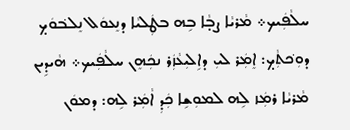ܚܠܵܦܲܝܟ܀ ܡܵܪܝܵܐ ܨܒ̣ܵܐ ܒܹܗ ܒܛܲܠܝܵܐ ܕܢܸܥܘܿܠ ܢܸܠܒ݁ܘܿܟ̣ ܕܘܼܟ݁ܬܼܵܟ̣: ܐܸܡܲܪ ܠܝܼ ܕܐܹܠܝܼܥܵܙܲܪ ܢܟܲܗܸܢ ܚܠܵܦܲܝܟ܀ ܗܵܝܕܹܝܢ ܡܵܪܝܵܐ ܪܡܲܙ ܠܹܗ ܠܡܘܼܫܹܐ ܟܲܕܼ ܐܵܡܲܪ ܠܹܗ: ܕܡܘܿܢ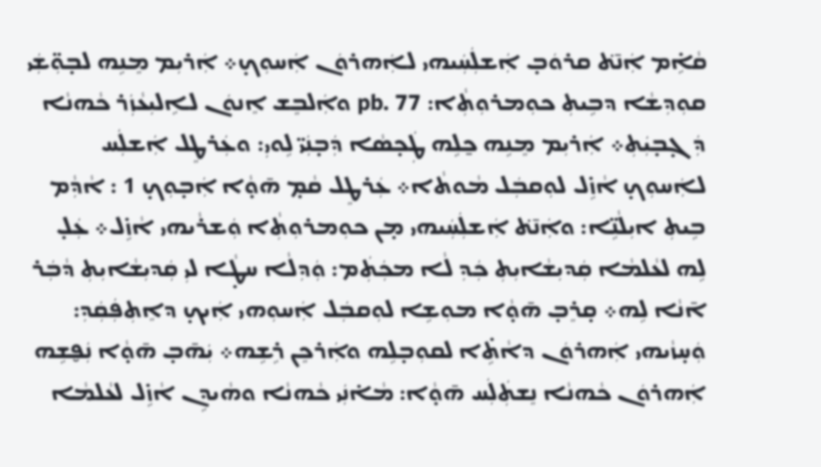ܩܵܐܹ̇ܡ ܐܲܢ̄ܬ݁ ܩܪܘܿܒ̣ ܐܲܫܠܲܚܲܝܗܝ ܠܐܲܗܪܘܿܢ ܐܲܚܘܼܟ̣܀ ܐܲܪܝܼܡ ܡܸܢܹܗ ܠܒ̣ܘܼ̈ܫܲܝ ܩܘܼܕܼܫܵܐ ܕܒܹܝܬܼ ܟܘܼܡܪܘܼܬܼܵܐ: pb. 77 ܘܐܲܠܒܸܫ ܐܸܢܘܿܢ ܠܐܹܠܝܼܥܵܙܲܪ ܟܵܗܢܵܐ ܕܲܓ̣ܒ̣ܝܲܬܼ܀ ܐܲܪܝܼܡ ܡܸܢܹܗ ܟ̱ܠܹܗ ܛܲܟ̣ܣܵܐ ܕܲܒ̣ܢܲܝ̈ ܠܹܘܝܼ: ܘܥܲܪܛܸܠ ܐܲܫܠܲܚ ܠܐܲܚܘܼܟ̣ ܐܵܙܹ̇ܠ ܠܘܼܩܒܲܠ ܡܵܘܬܵܐ܀ ܥܲܪܛܸܠ ܩܵܡ̣ ܗ̄ܘ̣ܵܐ ܐܲܒ̣ܘܼܟ̣ 1 : ܐܵܕܼܵܡ ܒܹܝܬܼ ܐܝܼܠܵܢܹ̈ܐ: ܘܐܲܢ̄ܬ݁ ܐܲܫܠܲܚܲܝܗܝ ܡ̣ܢ ܟܘܼܡܪܘܼܬܼܵܐ ܘܲܫܪܵܝܗܝ ܐܵܙܹ̇ܠ܀ ܥܲܠ̣ ܠܹܗ ܠܥܵܠܡܵܐ ܩܲܕܝܼܫܵܐܝܼܬܼ ܟܲܕܼ ܠܵܐ ܡܟܲܬܲܡ: ܘܲܕܼܠܵܐ ܚܛ̣ܵܐ ܠܝܼ ܩܲܕܝܼܫܵܐܝܼܬܼ ܕܵܒܲܪ ܐ̄ܢܵܐ ܠܹܗ܀ ܩ̣ܪܸܒ̣ ܗ̄ܘ̣ܵܐ ܡܘܼܫܹܐ ܠܘܼܩܒܲܠ ܐܲܚܘܼܗܝ ܐܲܝܟ̣ ܕܐܸܬܼܦܲܩܲܕܼ: ܘܲܚ̣ܙܵܝܗܝ ܐܲܗܪܘܿܢ ܕܐܵܬܹ̇ܐ ܠܩܘܼܒ̣ܠܹܗ ܘܐܲܪܟܸܢ ܪܹܫܹܗ܀ ܝܲܗ̄ܒ̣ ܗ̄ܘ̣ܵܐ ܢܲܦ̮ܫܹܗ ܐܲܗܪܘܿܢ ܟܵܗܢܵܐ ܢܸܫܬܲܠܲܚ ܗ̄ܘ̣ܵܐ: ܡܵܐ̇ܢܲܝ ܟܵܗܢܵܐ ܘܗܵܝܕܹܢ ܐܵܙܹ̇ܠ ܠܥܵܠܡܵܐ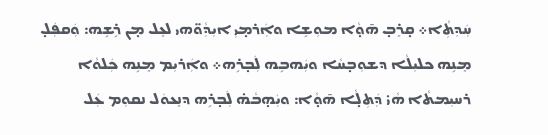ܚܲܕܼܬܼܵܐ܀ ܩ̣ܪܸܒ̣ ܗ̄ܘ̣ܵܐ ܡܘܼܫܹܐ ܘܐܲܪܡ̣ܝܼ ܐܝܼܕܼܵܘ̈ܗܝ ܠܥܸܠ ܡ̣ܢ ܪܹܫܹܗ: ܘܲܩܦܲܠ̣ ܡܸܢܹܗ ܟܠܝܼܠܵܐ ܕܫܘܼܒ̣ܚܵܐ ܘܝܲܗܒܹܗ ܠܲܒ̣ܪܹܗ܀ ܘܐܲܪܝܼܡ ܡܸܢܹܗ ܟܲܠܘܵܐ ܪܚܝܼܡܬܵܐ ܗܵܝ̇ ܕܲܬܼܠ̣ܵܐ ܗ̄ܘ̣ܵܐ: ܘܝܲܗ̣ܒܵܗ̇ ܠܲܒ̣ܪܹܗ ܕܢܸܥܘܿܠ ܢܩܘܼܡ ܥܲܠ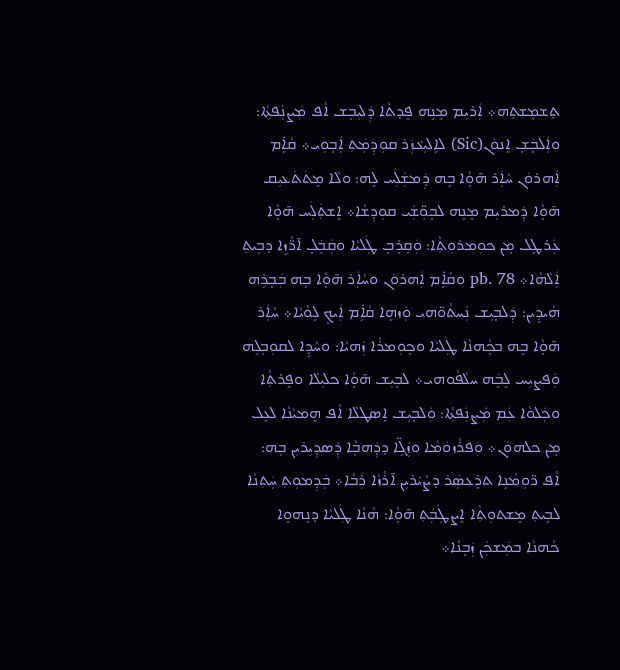ܬܸܫܡܸܫܬܹܗ܀ ܐܲܪܝܼܡ ܡܸܢܹܗ ܦܸܕܬܵܐ ܕܲܠܝܼܒ̣ܫ ܐܵܦ ܡܲܨܢܲܦܬܼܵܐ: ܘܐܲܠܒܸ݁ܫ̣ ܐܸܢܘܿܢ(Sic) ܠܐܹܠܝܼܥܵܙܲܪ ܩܘܼܕܼܡܲܬܼ ܐܲܒ̣ܘܼܝ܀ ܩܵܐܹ̇ܡ ܐܲܗܪܘܿܢ ܚܵܐܲܪ ܗ̄ܘ̣ܵܐ ܒܹܗ ܕܲܡܫܲܠܲܚ ܠܹܗ: ܘܠܵܐ ܡܸܬ݁ܬ݁ܥܝܼܩ ܗ̄ܘ̣ܵܐ ܕܲܡܪܝܼܡ ܡܸܢܹܗ ܠܒ̣ܘܼ̈ܫܲܝ ܩܘܼܕܼܫܵܐ܀ ܐܸܫܬܲܠܲܚ ܗ̄ܘ̣ܵܐ ܥܲܪܛܸܠ ܡ̣ܢ ܟܘܼܡܪܘܼܬܼܵܐ: ܘܲܩ̣ܪܸܒ̣ ܛܲܠܝܵܐ ܘܩܲܒܸ݁ܠ̣ ܐ̄ܪ̈ܵܙܹܐ ܕܒܹܝܬܼ ܐܲܠܵܗܵܐ܀ pb. 78 ܘܩܵܐܹ̇ܡ ܐܲܗܪܘܿܢ ܘܚܵܐܲܪ ܗ̄ܘ̣ܵܐ ܒܹܗ ܒܲܒ̣ܪܹܗ ܗܵܝܕܹܝܢ: ܕܲܠܒ̣ܝܼܫ ܢܲܚܬܵܘ̈ܗܝ ܘܲܙܗܸܐ ܩܵܐܹ̇ܡ ܐܲܝܟ̣ ܠܹܘܵܝܵܐ܀ ܚܵܐܲܪ ܗ̄ܘ̣ܵܐ ܒܹܗ ܒܟ̣ܵܗܢܵܐ ܛܲܠܝܵܐ ܘܟ̣ܘܼܡܪܵܐ ܙܲܗܝܵܐ: ܘܚܵܕܹܐ ܠܩܘܼܒ̣ܠܹܗ ܘܲܦܨܝܼܚ ܠܸܒܹ݁ܗ ܚܠܵܦܵܘܗܝ܀ ܠܒ̣ܝܼܫ ܗ̄ܘ̣ܵܐ ܟܠܝܼܠܵܐ ܘܦܸܪܬܼܵܐ ܘܟܲܠܘܵܐ ܥܲܡ ܡܲܨܢܲܦܬܼܵܐ: ܘܲܠܒ̣ܝܼܫ ܐܸܣܛܠܵܐ ܐܵܦ ܗܸܡܝܵܢܵܐ ܠܥܸܠ ܡ̣ܢ ܟܠܗܘܿܢ܀ ܘܲܦܪܵܙܘܿܡܵܐ ܘܙܲܓܹ̈ܐ ܕܕܲܗܒ̣ܵܐ ܕܲܣܕܼܝܼܪܝܼܢ ܒܹܗ: ܐܵܦ ܪ̈ܘܼܡܵܢܹܐ ܬܪܸܥܣܲܪ ܕܨܵܝ̇ܪܝܼܢ ܐ̄ܪܵܙܵܐ ܪܲܒܵܐ܀ ܒܲܕܼܡܘܼܬܼ ܚܲܬܼܢܵܐ ܠܒܹܝܬܼ ܡܸܫܬܘܼܬܼܵܐ ܐܸܨܛܲܒܲܬܼ ܗ̄ܘ̣ܵܐ: ܗܵܢܵܐ ܛܲܠܝܵܐ ܕܢܸܗܘܸܐ ܟܵܗܢܵܐ ܒܡܲܫܟܲܢ ܙܲܒ̣ܢܵܐ܀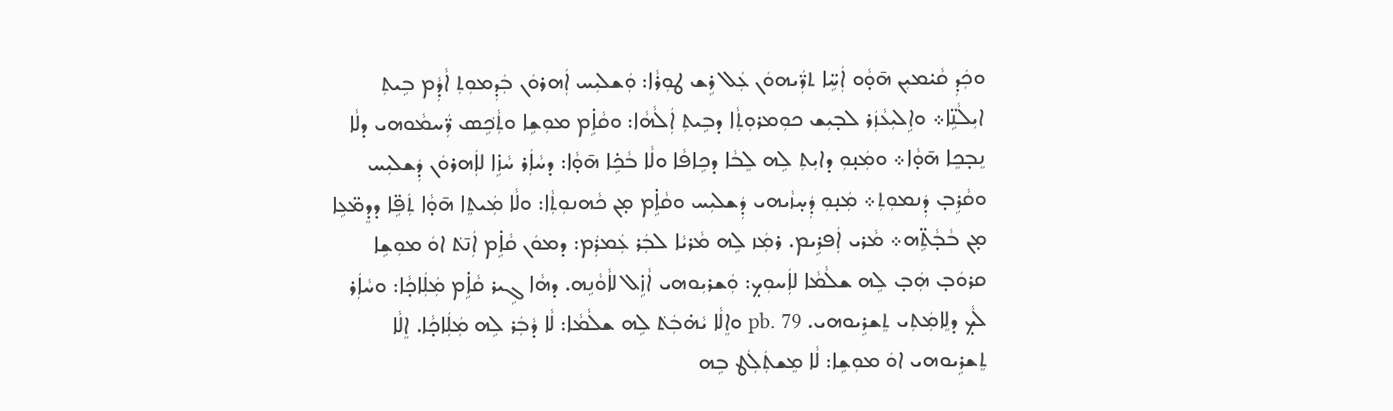ܘܟܲܕܼ ܩܵܝ̇ܡܝܼܢ ܗ̄ܘ̣ܵܘ ܐܲܚܹ̈ܐ ܬܪ̈ܲܝܗܘܿܢ ܥܲܠ ܪܹܫ ܛܘܼܪܵܐ: ܘܲܫܠܝܼܚ ܐܲܗܪܘܿܢ ܒܲܕܼܡܘܼܬܼ ܐܵܕܼܵܡ ܒܹܝܬܼ ܐܝܼܠܵܢܹ̈ܐ܀ ܘܐܹܠܝܼܥܵܙܲܪ ܠܒ̣ܝܼܫ ܟܘܼܡܪܘܼܬܼܵܐ ܕܒܹܝܬܼ ܐܲܠܵܗܵܐ: ܘܩܵܐܹ̇ܡ ܡܘܼܫܹܐ ܘܬܼܵܟܹ݁ܣ ܪ̈ܲܚܡܵܘܗܝ ܕܠܵܐ ܢܸܒ̣ܟܸܐ ܗ̄ܘ̣ܵܐ܀ ܘܡܲܢ̣ܘܼ ܕܐܝܼܬܼ ܠܹܗ ܠܸܒܵܐ ܕܟܹܐܦܵܐ ܘܠܵܐ ܒܵܟܹ̇ܐ ܗ̄ܘ̣ܵܐ: ܕܚܵܐܲܪ ܚܵܙܹ̇ܐ ܠܐܲܗܪܘܿܢ ܕܲܫܠܝܼܚ ܘܩܵܪܹܒ̣ ܕܲܢܡܘܼܬܼ܀ ܡܲܢ̣ܘܼ ܕܲܚ̣ܙܵܝܗܝ ܕܲܫܠܝܼܚ ܘܩܵܐܹ̇ܡ ܡ̣ܢ ܟܵܗܢܘܼܬܼܵܐ: ܘܠܵܐ ܡܲܝܬܸܐ ܗ̄ܘ̣ܵܐ ܬܲܦܹ̈ܐ ܕܕܸܡ̈ܥܹܐ ܡ̣ܢ ܒܵܒ̣ܵܬܹ̈ܗ܀ ܡܵܪܝ ܐܲܦܪܹܝܡ. ܪܡܲܙ ܠܹܗ ܡܵܪܝܵܐ ܠܒܲܪ ܥܲܡܪܲܡ: ܕܡܘܿܢ ܩܵܐܹ̇ܡ ܐܲܢ̄ܬ݁ ܐܘܿ ܡܘܼܫܹܐ ܩܪܘܿܒ̣ ܗܲܒ̣ ܠܹܗ ܫܠܵܡܵܐ ܠܐܲܚܘܼܟ̣: ܘܲܫܪܝܼܘܗܝ ܐܵܙܹ̇ܠ ܠܐܵܘܵܢܹܗ. ܕܗܵܐ ܓܹܝܪ ܩܵܐܹ̇ܡ ܡܲܠܲܐܟ̣ܵܐ: ܘܚܵܐܲܪ ܠܵܟ̣ ܕܠܸܐܡܲܬܼܝ ܬܸܫܪܹܝܘܗܝ. pb. 79 ܘܐܸܠܵܐ ܝܵܗ̇ܒܲܬ݁ ܠܹܗ ܫܠܵܡܵܐ: ܠܵܐ ܕܵܒܲܪ ܠܹܗ ܡܲܠܲܐܟ̣ܵܐ. ܐܸܠܵܐ ܬܸܫܪܹܝܘܗܝ ܐܘܿ ܡܘܼܫܹܐ: ܠܵܐ ܡܸܫܬܲܠܲܛ ܒܹܗ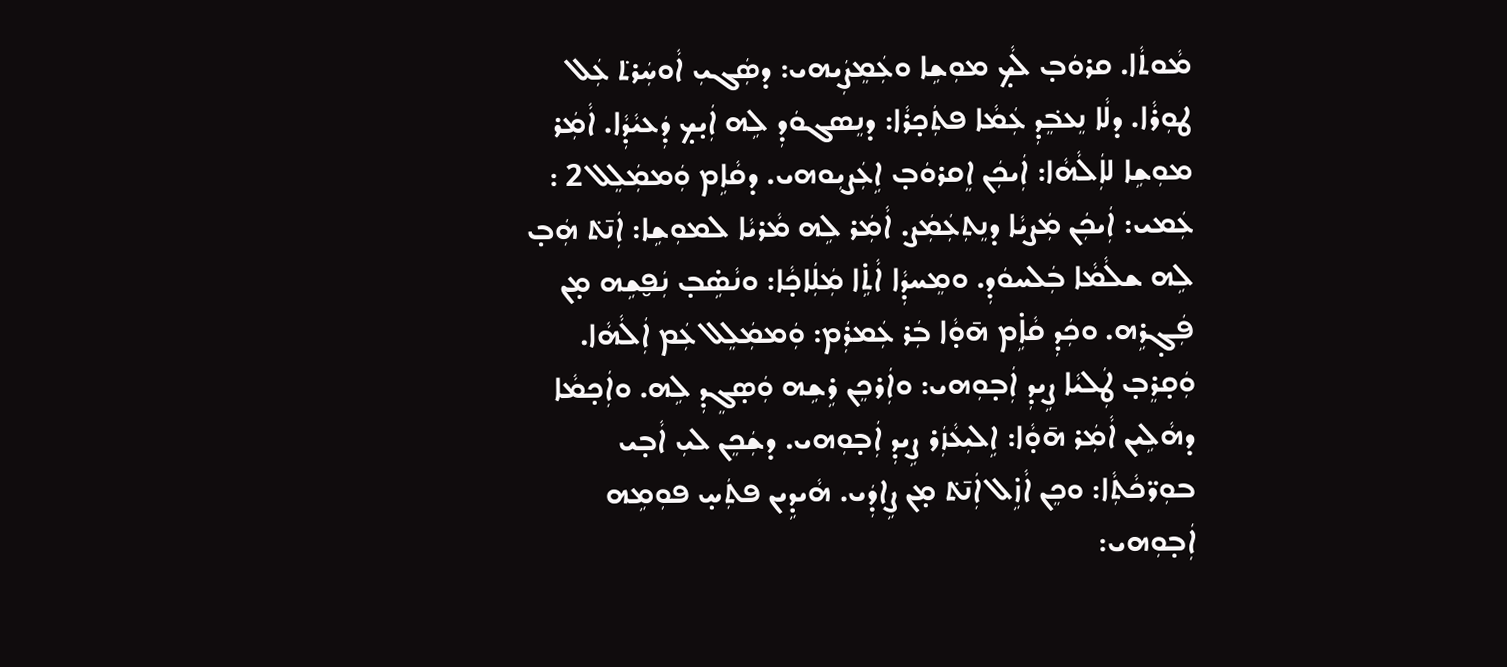ܡܵܘܬܵܐ. ܩܪܘܿܒ̣ ܠܵܟ̣ ܡܘܼܫܹܐ ܘܥܲܡܸܨܲܝܗܝ: ܕܣܲܓܝܼ ܐܵܘܚܲܪܬ݁ ܥܲܠ ܛܘܼܪܵܐ. ܕܠܵܐ ܢܸܥܒܸ݁ܕܼ ܥܲܡܵܐ ܦܬܲܟ̣ܪܵܐ: ܕܢܸܣܓܘܿܕܼ ܠܹܗ ܐܲܝ̣ܟ̣ ܕܲܥܝܵܕܼܵܐ. ܐܵܡܲܪ ܡܘܼܫܹܐ ܠܐܲܠܵܗܵܐ: ܐܲܝܟܲܢ ܐܸܩܪܘܿܒ̣ ܐܹܥܲܨܝܼܘܗܝ. ܕܩܵܐܹܡ ܘܲܡܡܲܠܸܠ 2 : ܥܲܡܝ: ܐܲܝܟܲܢ ܡܲܨܝܵܐ ܕܢܸܬܼܥܲܡܲܨ. ܐܵܡܲܪ ܠܹܗ ܡܵܪܝܵܐ ܠܡܘܼܫܹܐ: ܐܲܢ̄ܬ݁ ܗܲܒ̣ ܠܹܗ ܫܠܵܡܵܐ ܒܲܠܚܘܿܕܼ. ܘܡܸܚܕܼܵܐ ܐܵܬܹ̇ܐ ܡܲܠܲܐܟ̣ܵܐ: ܘܢܵܣܹ̇ܒ̣ ܢܲܦ̮ܫܹܗ ܡ̣ܢ ܦܲܓ̣ܪܹܗ. ܘܟܲܕܼ ܩܵܐܹ̇ܡ ܗ̄ܘ̣ܵܐ ܒܲܪ ܥܲܡܪܲܡ: ܘܲܡܡܲܠܸܠ ܥܲܡ ܐܲܠܵܗܵܐ. ܘܲܩ̣ܪܸܒ̣ ܛܲܠܝܵܐ ܨܹܝܕܼ ܐܲܒ̣ܘܼܗܝ: ܘܐܲܪܟܸܢ ܪܹܫܹܗ ܘܲܣ̣ܓܸܕܼ ܠܹܗ. ܘܐܲܟ̣ܡܵܐ ܕܗܵܠܹܝܢ ܐܵܡܲܪ ܗ̄ܘ̣ܵܐ: ܐܹܠܝܼܥܵܙܲܪ ܨܹܝܕܼ ܐܲܒ̣ܘܼܗܝ. ܕܫܲܟܸܢ ܠܝܼ ܐܵܒ̣ܝ ܒܘܼܪ̈ܟܵܬܼܵܐ: ܘܟܸܢ ܐܵܙܹ̇ܠ ܐܲܢ̄ܬ݁ ܡ̣ܢ ܨܹܐܕܲܝ. ܗܵܝܕܹܝܢ ܦܬܲܚ̣ ܦܘܼܡܹܗ ܐܲܒ̣ܘܼܗܝ: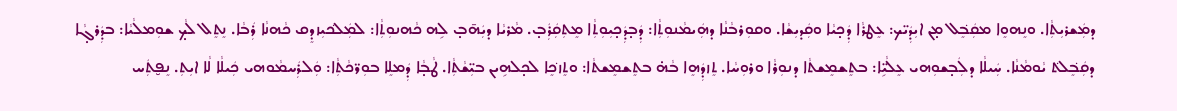ܕܡܲܫܪܝܼܬܼܵܐ. ܘܢܸܗܘܸܐ ܡܩܲܒܸ݁ܠ ܡ̣ܢ ܐܝܼܕܲܝ̈ܟ: ܥܸܛܪܵܐ ܕܲܟ̣ܝܵܐ ܘܩܲܕܝܼܫܵܐ. ܘܩܘܼܪܒܵܢܵܐ ܕܗܲܝܡܵܢܘܼܬܼܵܐ: ܕܲܒ̣ܕܲܟ̣ܝܼܘܼܬܼܵܐ ܡܸܬܼܩܲܪܲܒ̣. ܡܵܪܝܵܐ ܕܝܲܗ̄ܒ̣ ܠܹܗ ܟܵܗܢܘܼܬܼܵܐ: ܠܡܲܠܟ݁ܝܼܙܕܸܩ ܟܵܗܢܵܐ ܪܲܒܵܐ. ܢܸܬܸܠ ܠܵܟ̣ ܫܘܼܡܠܵܝܵܐ: ܒܕܲܪܓ̣ܵܐ ܕܩܲܒܸ݁ܠܬ݁ ܝܵܘܡܵܢܵܐ. ܚܲܝܠܵܐ ܕܠܲܒ̣ܫܘܼܗܝ ܥܸܠܵܝܹ̈ܐ: ܒܬܸܫܡܸܫܬܵܐ ܕܢܘܼܪܵܐ ܘܪܘܼܚܵܐ. ܬܸܙܕܲܗܸܐ ܒܵܗ̇ ܒܬܸܫܡܸܫܬܵܐ: ܘܬܸܙܟܸ݁ܐ ܠܟ̣ܠܗܹܝܢ ܒܝܼ̈ܫܵܬܼܵܐ. ܛܵܒ̣ܵܐ ܕܲܡܠܸܐ ܒܘܼܪ̈ܟܵܬܼܵܐ: ܘܲܠܪܲܚܡܵܘܗܝ ܟܲܝܠܵܐ ܠܵܐ ܐܝܼܬܼ. ܢܸܦ̮ܬܲܚ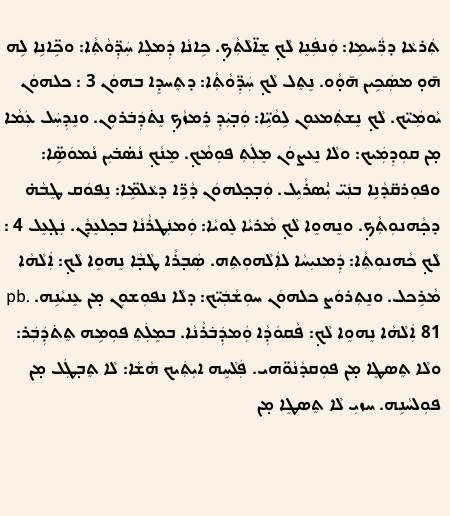ܬܲܪܥܵܐ ܕܪ̈ܲܚܡܹܐ: ܘܲܢܦܲܢܸܐ ܠܵܟ̣ ܫܸܐ̈ܠܵܬܼܵܟ̣. ܟܹܐܢܵܐ ܕܲܡܠܸܐ ܚܲܕܼ̈ܘܵܬܼܵܐ: ܘܟܹ̈ܐܢܹܐ ܠܹܗ ܗ̄ܘ̣ ܡܣܲܟܹܝܢ ܗ̄ܘ̣ܵܘ. ܢܸܬܸܠ ܠܵܟ̣ ܚܲܕܼ̈ܘܵܬܼܵܐ: ܕܬܸܚܕܸܐ ܒܗܘܿܢ 3 : ܟܠܗܘܿܢ ܝܵܘܡܲܝ̈ܟ. ܠܵܟ̣ ܢܸܫܬܲܡܥܘܼܢ ܠܹܘܵܝܹ̈ܐ: ܘܲܒ̣ܝܲܕܼ ܪܸܡܙܵܟ̣ ܢܸܬ݁ܕܲܒ݁ܪܘܼܢ. ܘܢܸܕܼܚܲܠ ܥܲܡܵܐ ܡ̣ܢ ܩܘܼܕܼܡܲܝܟ: ܘܠܵܐ ܢܸܥܨܘܿܢ ܡܸܠܲܬܼ ܦܘܼܡܵܟ̣. ܡܸܢܵܟ̣ ܢܵܣ̇ܒ݁ܝܼܢ ܢܵܡܘܿܣܹ̈ܐ: ܘܦܘܼܪܩ̈ܕܵܢܹܐ ܒܢܲܝ̈ ܝܑܼܣܪܵܝܹܠ. ܘܲܒ̣ܟ̣ܠܗܘܿܢ ܕܵܪܹ̈ܐ ܕܥܵܠܡܹ̈ܐ: ܢܸܦܘܿܩ ܛܸܒܵܗ̇ ܕܟ̣ܵܗܢܘܼܬܼܵܟ̣. ܘܢܸܗܘܸܐ ܠܵܟ̣ ܡܵܪܝܵܐ ܠܸܘܝܵܐ: ܘܲܡܢܲܛܪܵܢܵܐ ܒܟ̣ܠܥܸܕܵܢ. ܢܲܓ̣ܥܸܠ 4 : ܠܵܟ̣ ܟܵܗܢܘܼܬܼܵܐ: ܕܲܡܢܝܼܚܵܐ ܠܐܲܠܵܗܘܼܬܹܗ. ܣܲܒ̣ܪܵܐ ܛܵܒ̣ܵܐ ܢܸܗܘܸܐ ܠܵܟ̣: ܐܲܠܵܗܵܐ ܡܵܪܹܟܠ. ܘܢܸܬܼܪܘܿܨ ܟܠܗܘܿܢ ܚܘܼܫܵܒܲܝ̈ܟ: ܕܠܵܐ ܢܦܘܼܫܘܼܢ ܡ̣ܢ ܥܸܢܝܵܢܹܗ. pb. 81 ܐܲܠܵܗܵܐ ܢܸܗܘܸܐ ܠܵܟ̣: ܦܵܩܘܿܕܼܵܐ ܘܲܡܕܲܒ݁ܪܵܢܵܐ. ܒܡܸܠܲܬܼ ܦܘܼܡܹܗ ܬܸܬ݁ܕܲܒܲܪ: ܘܠܵܐ ܬܸܣܛܸܐ ܡ̣ܢ ܦܘܼܩܕܵܢܵܘ̈ܗܝ. ܦܲܠܵܚܹܗ ܐܝܼܬܲܝܟ ܗܵܫܵܐ: ܠܵܐ ܬܸܒ̣ܛܲܠ ܡ̣ܢ ܦܘܼܠܚܵܢܹܗ. ܚܙܝܼ ܠܵܐ ܬܸܣܛܸܐ ܡ̣ܢ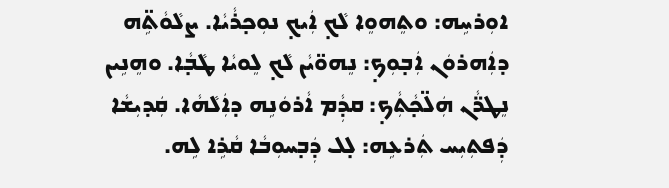ܐܘܼܪܚܹܗ: ܘܬܸܗܘܸܐ ܠܵܟ̣ ܐܲܝܟ̣ ܢܘܼܟ̣ܪܵܝܵܐ. ܨܠܵܘܵܬܹ̈ܗ ܕܐܲܗܪܘܿܢ ܐܲܒ̣ܘܼܟ̣: ܢܸܗܘ̈ܝܵܢ ܠܵܟ̣ ܠܸܘܝܵܐ ܛܵܒ̣ܵܐ. ܘܗܸܢܹܝܢ ܢܸܛܪ̈ܵܢ ܗܲܠ̈ܟ̣ܵܬܼܵܟ̣: ܩܕܼܵܡ ܐܵܪܘܿܢܹܗ ܕܐܲܠܵܗܵܐ. ܩܲܕܝܼܫܵܐ ܕܲܦܬܼܝܼܚ ܬܲܪܥܹܗ: ܠ̣ܠ ܕܲܒ̣ܚܘܼܒܵܐ ܩܵܪܹܐ ܠܹܗ.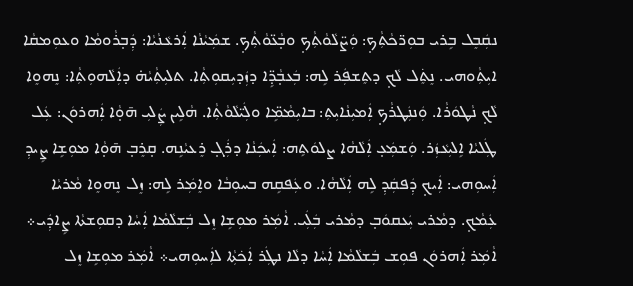ܢܩܲܒܸܠ ܒܹܪܝ ܒܘܼܪ̈ܟܵܬܼܵܟ̣: ܘܲܨ̈ܠܵܘܵܬܼܵܟ̣ ܘܒ̣ܵܥ̈ܘܵܬܼܵܟ̣. ܫܡܲܝܵܢܵܐ ܐܲܪܥܵܢܵܝܵܐ: ܕܲܒ̣ܪܵܘܡܵܐ ܘܥܘܼܡܩܵܐ ܐܝܼܬܼܵܘܗܝ. ܢܸܬܸ݁ܠ ܠܵܟ̣ ܕܬܸܫܦܲܪ ܠܹܗ: ܒܲܥܒ̣ܵܕܹ̈ܐ ܕܙܲܕܝܼܩܘܼܬܼܵܐ. ܬܠܝܼܬܼܵܝܵܗ̇ ܕܐܲܠܵܗܘܼܬܼܵܐ: ܢܸܗܘܸܐ ܠܵܟ̣ ܢܵܛܘܿܪܵܐ. ܘܲܢܢܲܛܪܵܟ̣ ܐܲܡܝܼܢܵܐܝܼܬܼ: ܒܐܝܼܡܵܡܹ̈ܐ ܘܠܲܝ̈ܠܵܘܵܬܼܵܐ. ܗܵܠܹܝܢ ܨܲܠܝܼ ܗ̄ܘ̣ܵܐ ܐܲܗܪܘܿܢ: ܥܲܠ ܛܲܠܝܵܐ ܐܹܠܝܼܥܵܙܲܪ. ܘܲܫܡܲܥ̣ ܐܲܠܵܗܵܐ ܨܠܘܿܬܹܗ: ܐܲܝܟܲܢܵܐ ܕܪܲܓ̣ ܪܸܥܝܵܢܹܗ. ܩ̣ܪܸܒ̣ ܗ̄ܘ̣ܵܐ ܡܘܼܫܹܐ ܨܹܝܕܼ ܐܲܚܘܼܗܝ: ܐܲܝܟ̣ ܕܲܦܩܲܕܼ ܠܹܗ ܐܲܠܵܗܵܐ. ܘܥܲܦܩܹܗ ܒܚܘܼܒܵܐ ܘܐܸܡܲܪ ܠܹܗ: ܙܸܠ ܢܸܗܘܸܐ ܡܵܪܝܵܐ ܥܲܡܵܟ̣. ܕܡܵܪܝ ܝܲܥܩܘܿܒ̣ ܕܡܵܪܝ ܒܲܠܲܝ. ܐܵܡܲܪ ܡܘܼܫܹܐ ܙܸܠ ܒܲܫܠܵܡܵܐ ܐܲܚܵܐ ܕܩܘܼܫܬܵܐ ܨܹܐܕܲܝ܀ ܐܵܡܲܪ ܐܲܗܪܘܿܢ ܦܘܼܫ ܒܲܫܠܵܡܵܐ ܐܲܚܵܐ ܕܠܵܐ ܢܛܲܪ ܐܲܟ݁ܬܼܵܐ ܠܐܲܚܘܼܗܝ܀ ܐܵܡܲܪ ܡܘܼܫܹܐ ܙܸܠ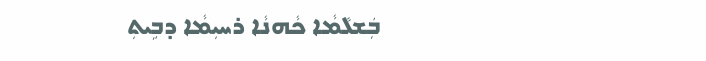ܒܲܫܠܵܡܵܐ ܟܵܗܢܵܐ ܪܚܝܼܡܵܐ ܕܒܹܝܬܼ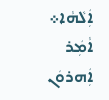ܐܲܠܵܗܵܐ܀ ܐܵܡܲܪ ܐܲܗܪܘܿܢ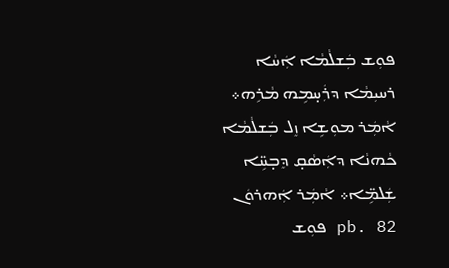ܦܘܼܫ ܒܲܫܠܵܡܵܐ ܐܲܚܵܐ ܪܚܝܼܡܵܐ ܕܪܲܚ̣ܡܹܗ ܡܵܪܹܗ܀ ܐܵܡܲܪ ܡܘܼܫܹܐ ܙܸܠ ܒܲܫܠܵܡܵܐ ܟܵܗܢܵܐ ܕܐܲܣܵܩ̣ ܕܸܒ̣ܚܹ̈ܐ ܫܲܠܡܹ̈ܐ܀ ܐܵܡܲܪ ܐܲܗܪܘܿܢ pb. 82 ܦܘܼܫ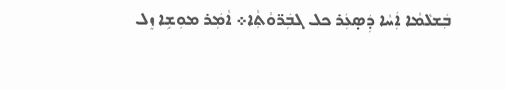ܒܲܫܠܵܡܵܐ ܐܲܚܵܐ ܕܲܣ̣ܥܲܪ ܟܠ ܓܒܲܪ̈ܘܵܬܼܵܐ܀ ܐܵܡܲܪ ܡܘܼܫܹܐ ܙܸܠ